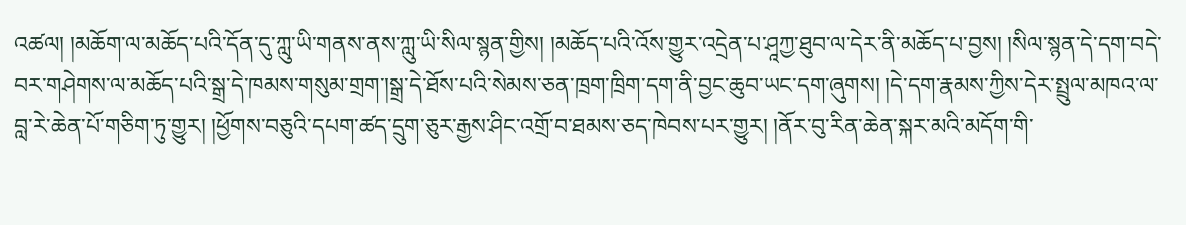འཚལ། །མཆོག་ལ་མཆོད་པའི་དོན་དུ་ཀླུ་ཡི་གནས་ནས་ཀླུ་ཡི་སིལ་སྙན་གྱིས། །མཆོད་པའི་འོས་གྱུར་འདྲེན་པ་ཤཱཀྱ་ཐུབ་ལ་དེར་ནི་མཆོད་པ་བྱས། །སིལ་སྙན་དེ་དག་བདེ་བར་གཤེགས་ལ་མཆོད་པའི་སྒྲ་དེ་ཁམས་གསུམ་གྲག་།སྒྲ་དེ་ཐོས་པའི་སེམས་ཅན་ཁྲག་ཁྲིག་དག་ནི་བྱང་ཆུབ་ཡང་དག་ཞུགས། །དེ་དག་རྣམས་ཀྱིས་དེར་སྤྲུལ་མཁའ་ལ་བླ་རེ་ཆེན་པོ་གཅིག་ཏུ་གྱུར། །ཕྱོགས་བཅུའི་དཔག་ཚད་དྲུག་ཅུར་རྒྱས་ཤིང་འགྲོ་བ་ཐམས་ཅད་ཁེབས་པར་གྱུར། །ནོར་བུ་རིན་ཆེན་སྐར་མའི་མདོག་གི་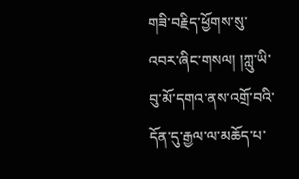གཟི་བརྗིད་ཕྱོགས་སུ་འབར་ཞིང་གསལ། །ཀླུ་ཡི་བུ་མོ་དགའ་ནས་འགྲོ་བའི་དོན་དུ་རྒྱལ་ལ་མཆོད་པ་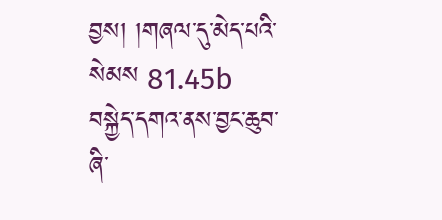བྱས། །གཞལ་དུ་མེད་པའི་སེམས 81.45b བསྐྱེད་དགའ་ནས་བྱང་ཆུབ་ཞི་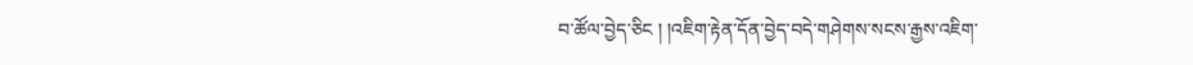བ་ཚོལ་བྱེད་ཅིང ། །འཇིག་རྟེན་དོན་བྱེད་བདེ་གཤེགས་སངས་རྒྱས་འཇིག་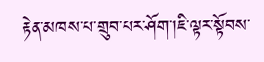རྟེན་མཁས་པ་གྲུབ་པར་ཤོག་།ཇི་ལྟར་སྟོབས་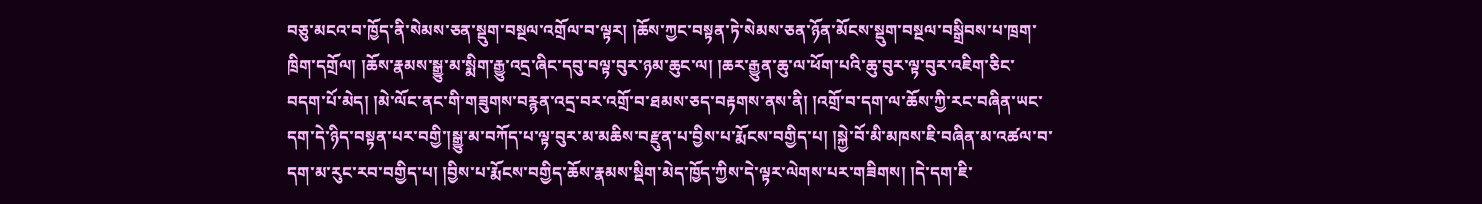བཅུ་མངའ་བ་ཁྱོད་ནི་སེམས་ཅན་སྡུག་བསྔལ་འགྲོལ་བ་ལྟར། །ཆོས་ཀྱང་བསྟན་ཏེ་སེམས་ཅན་ཉོན་མོངས་སྡུག་བསྔལ་བསྒྲིབས་པ་ཁྲག་ཁྲིག་དགྲོལ། །ཆོས་རྣམས་སྒྱུ་མ་སྨིག་རྒྱུ་འདྲ་ཞིང་དབུ་བལྟ་བུར་ཉམ་ཆུང་ལ། །ཆར་རྒྱུན་ཆུ་ལ་ཕོག་པའི་ཆུ་བུར་ལྟ་བུར་འཇིག་ཅིང་བདག་པོ་མེད། །མེ་ལོང་ནང་གི་གཟུགས་བརྙན་འདྲ་བར་འགྲོ་བ་ཐམས་ཅད་བརྟགས་ནས་ནི། །འགྲོ་བ་དག་ལ་ཆོས་ཀྱི་རང་བཞིན་ཡང་དག་དེ་ཉིད་བསྟན་པར་བགྱི་།སྒྱུ་མ་བཀོད་པ་ལྟ་བུར་མ་མཆིས་བརྫུན་པ་བྱིས་པ་རྨོངས་བགྱིད་པ། །སྐྱེ་བོ་མི་མཁས་ཇི་བཞིན་མ་འཚལ་བ་དག་མ་རུང་རབ་བགྱིད་པ། །བྱིས་པ་རྨོངས་བགྱིད་ཆོས་རྣམས་སྡིག་མེད་ཁྱོད་ཀྱིས་དེ་ལྟར་ལེགས་པར་གཟིགས། །དེ་དག་ཇི་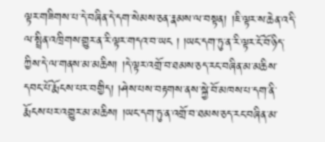ལྟར་གཟིགས་པ་དེ་བཞིན་དེ་དག་སེམས་ཅན་རྣམས་ལ་བསྟན། །ཇི་ལྟར་ས་ཆེན་འདི་ལ་སྤྲིན་འཁྲིགས་གྱུར་ན་རི་ལྟར་གདའ་བ་ཡང ། །ཡང་དག་ཏུ་ན་རི་ལྟར་ངོ་བོ་ཉིད་ཀྱིས་དེ་ལ་གནས་མ་མཆིས། །དེ་ལྟར་འགྲོ་བ་ཐམས་ཅད་རང་བཞིན་མ་མཆིས་དབང་པོ་རྨོངས་པར་བགྱིད། །ཤེས་པས་བརྟགས་ནས་སྐྱེ་བོ་མཁས་པ་དག་ནི་རྨོངས་པར་འགྱུར་མ་མཆིས། །ཡང་དག་ཏུ་ན་འགྲོ་བ་ཐམས་ཅད་རང་བཞིན་མ་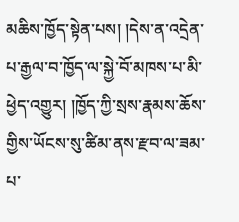མཆིས་ཁྱོད་སྟེན་པས། །དེས་ན་འདྲེན་པ་རྒྱལ་བ་ཁྱོད་ལ་སྐྱེ་བོ་མཁས་པ་མི་ཕྱེད་འགྱུར། །ཁྱོད་ཀྱི་སྲས་རྣམས་ཆོས་གྱིས་ཡོངས་སུ་ཚིམ་ནས་རྫབ་ལ་ཟམ་པ་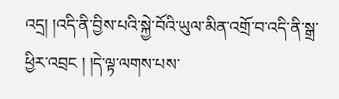འདྲ། །འདི་ནི་བྱིས་པའི་སྐྱེ་བོའི་ཡུལ་མིན་འགྲོ་བ་འདི་ནི་སྒྲ་ཕྱིར་འབྲང ། །དེ་ལྟ་ལགས་པས་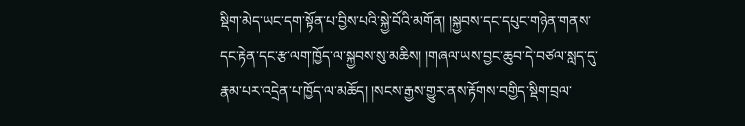སྡིག་མེད་ཡང་དག་སྟོན་པ་བྱིས་པའི་སྐྱེ་བོའི་མགོན། །སྐྱབས་དང་དཔུང་གཉེན་གནས་དང་རྟེན་དང་རྩ་ལག་ཁྱོད་ལ་སྐྱབས་སུ་མཆིས། །གཞལ་ཡས་བྱང་ཆུབ་དེ་བཙལ་སླད་དུ་རྣམ་པར་འདྲེན་པ་ཁྱོད་ལ་མཆོད། །སངས་རྒྱས་གྱུར་ནས་རྟོགས་བགྱིད་སྡིག་བྲལ་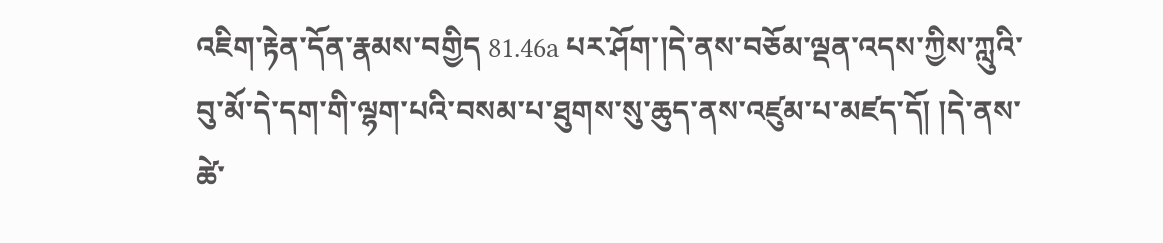འཇིག་རྟེན་དོན་རྣམས་བགྱིད 81.46a པར་ཤོག་།དེ་ནས་བཅོམ་ལྡན་འདས་ཀྱིས་ཀླུའི་བུ་མོ་དེ་དག་གི་ལྷག་པའི་བསམ་པ་ཐུགས་སུ་ཆུད་ནས་འཛུམ་པ་མཛད་དོ། །དེ་ནས་ཚེ་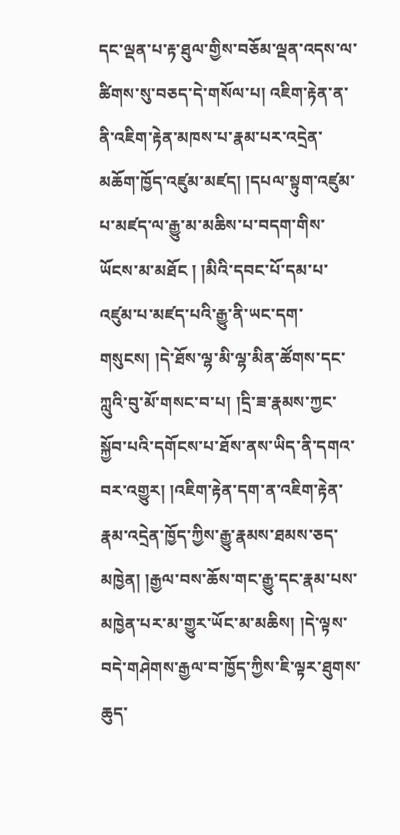དང་ལྡན་པ་རྟ་ཐུལ་གྱིས་བཅོམ་ལྡན་འདས་ལ་ཚིགས་སུ་བཅད་དེ་གསོལ་པ། འཇིག་རྟེན་ན་ནི་འཇིག་རྟེན་མཁས་པ་རྣམ་པར་འདྲེན་མཆོག་ཁྱོད་འཛུམ་མཛད། །དཔལ་སྟུག་འཛུམ་པ་མཛད་ལ་རྒྱུ་མ་མཆིས་པ་བདག་གིས་ཡོངས་མ་མཐོང ། །མིའི་དབང་པོ་དམ་པ་འཛུམ་པ་མཛད་པའི་རྒྱུ་ནི་ཡང་དག་གསུངས། །དེ་ཐོས་ལྷ་མི་ལྷ་མིན་ཚོགས་དང་ཀླུའི་བུ་མོ་གསང་བ་པ། །དྲི་ཟ་རྣམས་ཀྱང་སྐྱོབ་པའི་དགོངས་པ་ཐོས་ནས་ཡིད་ནི་དགའ་བར་འགྱུར། །འཇིག་རྟེན་དག་ན་འཇིག་རྟེན་རྣམ་འདྲེན་ཁྱོད་ཀྱིས་རྒྱུ་རྣམས་ཐམས་ཅད་མཁྱེན། །རྒྱལ་བས་ཆོས་གང་རྒྱུ་དང་རྣམ་པས་མཁྱེན་པར་མ་གྱུར་ཡོང་མ་མཆིས། །དེ་ལྟས་བདེ་གཤེགས་རྒྱལ་བ་ཁྱོད་ཀྱིས་ཇི་ལྟར་ཐུགས་ཆུད་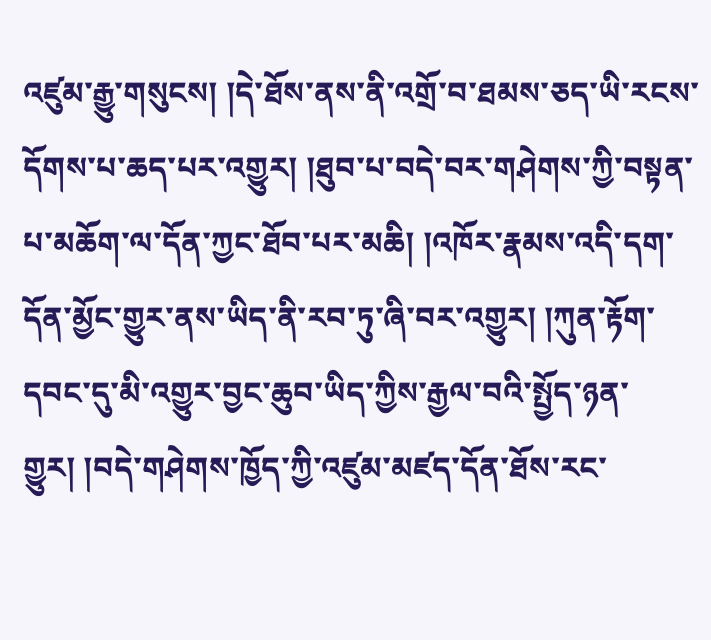འཛུམ་རྒྱུ་གསུངས། །དེ་ཐོས་ནས་ནི་འགྲོ་བ་ཐམས་ཅད་ཡི་རངས་དོགས་པ་ཆད་པར་འགྱུར། །ཐུབ་པ་བདེ་བར་གཤེགས་ཀྱི་བསྟན་པ་མཆོག་ལ་དོན་ཀྱང་ཐོབ་པར་མཆི། །འཁོར་རྣམས་འདི་དག་དོན་མྱོང་གྱུར་ནས་ཡིད་ནི་རབ་ཏུ་ཞི་བར་འགྱུར། །ཀུན་རྟོག་དབང་དུ་མི་འགྱུར་བྱང་ཆུབ་ཡིད་ཀྱིས་རྒྱལ་བའི་སྤྱོད་ཉན་གྱུར། །བདེ་གཤེགས་ཁྱོད་ཀྱི་འཛུམ་མཛད་དོན་ཐོས་རང་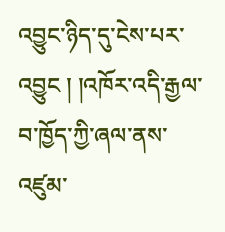འབྱུང་ཉིད་དུ་ངེས་པར་འབྱུང ། །འཁོར་འདི་རྒྱལ་བ་ཁྱོད་ཀྱི་ཞལ་ནས་འཛུམ་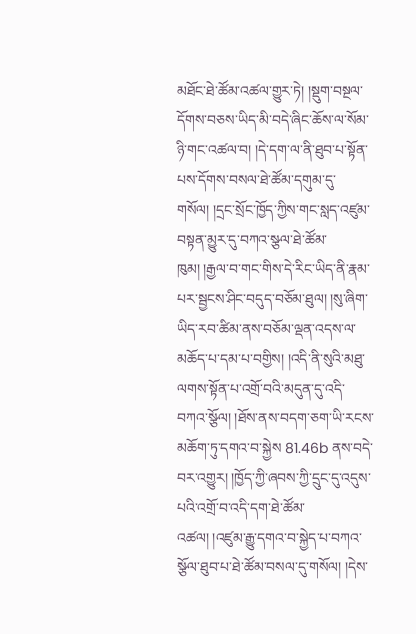མཐོང་ཐེ་ཚོམ་འཚལ་གྱུར་ཏེ། །སྡུག་བསྔལ་དོགས་བཅས་ཡིད་མི་བདེ་ཞིང་ཆོས་ལ་སོམ་ཉི་གང་འཚལ་བ། །དེ་དག་ལ་ནི་ཐུབ་པ་སྟོན་པས་དོགས་བསལ་ཐེ་ཚོམ་དགུམ་དུ་གསོལ། །དྲང་སྲོང་ཁྱོད་ཀྱིས་གང་སླད་འཛུམ་བསྟན་མྱུར་དུ་བཀའ་སྩལ་ཐེ་ཚོམ་ཁུམ། །རྒྱལ་བ་གང་གིས་དེ་རིང་ཡིད་ནི་རྣམ་པར་སྦྱངས་ཤིང་བདུད་བཅོམ་ཐུལ། །སུ་ཞིག་ཡིད་རབ་ཚིམ་ནས་བཅོམ་ལྡན་འདས་ལ་མཆོད་པ་དམ་པ་བགྱིས། །འདི་ནི་སུའི་མཐུ་ལགས་སྟོན་པ་འགྲོ་བའི་མདུན་དུ་འདི་བཀའ་སྩོལ། །ཐོས་ནས་བདག་ཅག་ཡི་རངས་མཆོག་ཏུ་དགའ་བ་སྐྱེས 81.46b ནས་བདེ་བར་འགྱུར། །ཁྱོད་ཀྱི་ཞབས་ཀྱི་དྲུང་དུ་འདུས་པའི་འགྲོ་བ་འདི་དག་ཐེ་ཚོམ་འཚལ། །འཛུམ་རྒྱུ་དགའ་བ་སྐྱེད་པ་བཀའ་སྩོལ་ཐུབ་པ་ཐེ་ཚོམ་བསལ་དུ་གསོལ། །དེས་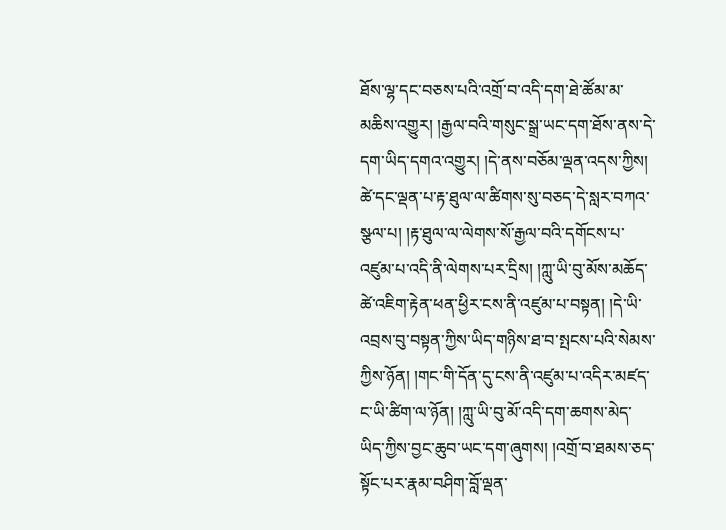ཐོས་ལྷ་དང་བཅས་པའི་འགྲོ་བ་འདི་དག་ཐེ་ཚོམ་མ་མཆིས་འགྱུར། །རྒྱལ་བའི་གསུང་སྒྲ་ཡང་དག་ཐོས་ནས་དེ་དག་ཡིད་དགའ་འགྱུར། །དེ་ནས་བཅོམ་ལྡན་འདས་ཀྱིས། ཚེ་དང་ལྡན་པ་རྟ་ཐུལ་ལ་ཚིགས་སུ་བཅད་དེ་སླར་བཀའ་སྩལ་པ། །རྟ་ཐུལ་ལ་ལེགས་སོ་རྒྱལ་བའི་དགོངས་པ་འཛུམ་པ་འདི་ནི་ལེགས་པར་དྲིས། །ཀླུ་ཡི་བུ་མོས་མཆོད་ཚེ་འཇིག་རྟེན་ཕན་ཕྱིར་ངས་ནི་འཛུམ་པ་བསྟན། །དེ་ཡི་འབྲས་བུ་བསྟན་ཀྱིས་ཡིད་གཉིས་ཐ་བ་སྤངས་པའི་སེམས་ཀྱིས་ཉོན། །གང་གི་དོན་དུ་ངས་ནི་འཛུམ་པ་འདིར་མཛད་ང་ཡི་ཚིག་ལ་ཉོན། །ཀླུ་ཡི་བུ་མོ་འདི་དག་ཆགས་མེད་ཡིད་ཀྱིས་བྱང་ཆུབ་ཡང་དག་ཞུགས། །འགྲོ་བ་ཐམས་ཅད་སྟོང་པར་རྣམ་བཤིག་བློ་ལྡན་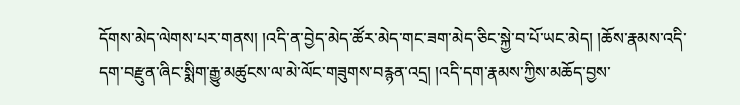དོགས་མེད་ལེགས་པར་གནས། །འདི་ན་བྱེད་མེད་ཚོར་མེད་གང་ཟག་མེད་ཅིང་སྐྱེ་བ་པོ་ཡང་མེད། །ཆོས་རྣམས་འདི་དག་བརྫུན་ཞིང་སྨིག་རྒྱུ་མཚུངས་ལ་མེ་ལོང་གཟུགས་བརྙན་འདྲ། །འདི་དག་རྣམས་ཀྱིས་མཆོད་བྱས་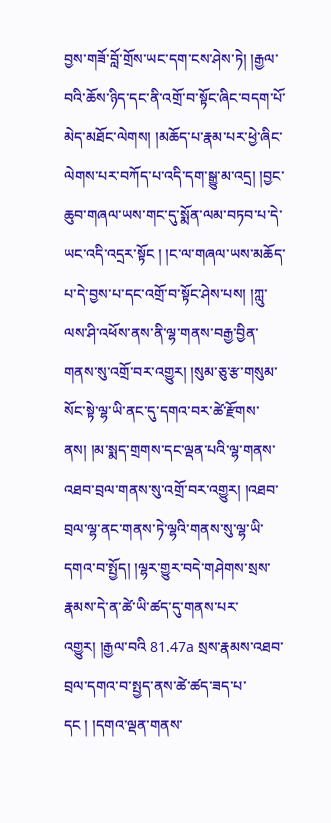བྱས་གཟོ་བློ་གྲོས་ཡང་དག་ངས་ཤེས་ཏེ། །རྒྱལ་བའི་ཆོས་ཉིད་དང་ནི་འགྲོ་བ་སྟོང་ཞིང་བདག་པོ་མེད་མཐོང་ལེགས། །མཆོད་པ་རྣམ་པར་ཕྱེ་ཞིང་ལེགས་པར་བཀོད་པ་འདི་དག་སྒྱུ་མ་འདྲ། །བྱང་ཆུབ་གཞལ་ཡས་གང་དུ་སྨོན་ལམ་བཏབ་པ་དེ་ཡང་འདི་འདྲར་སྟོང ། །ང་ལ་གཞལ་ཡས་མཆོད་པ་དེ་བྱས་པ་དང་འགྲོ་བ་སྟོང་ཤེས་པས། །ཀླུ་ལས་ཤི་འཕོས་ནས་ནི་ལྷ་གནས་བརྒྱ་བྱིན་གནས་སུ་འགྲོ་བར་འགྱུར། །སུམ་ཅུ་རྩ་གསུམ་སོང་སྟེ་ལྷ་ཡི་ནང་དུ་དགའ་བར་ཚེ་རྫོགས་ནས། །མ་སྨད་གྲགས་དང་ལྡན་པའི་ལྷ་གནས་འཐབ་བྲལ་གནས་སུ་འགྲོ་བར་འགྱུར། །འཐབ་བྲལ་ལྷ་ནང་གནས་ཏེ་ལྷའི་གནས་སུ་ལྷ་ཡི་དགའ་བ་སྤྱོད། །ལྷར་གྱུར་བདེ་གཤེགས་སྲས་རྣམས་དེ་ན་ཚེ་ཡི་ཚད་དུ་གནས་པར་འགྱུར། །རྒྱལ་བའི 81.47a སྲས་རྣམས་འཐབ་བྲལ་དགའ་བ་སྤྱད་ནས་ཚེ་ཚད་ཟད་པ་དང ། །དགའ་ལྡན་གནས་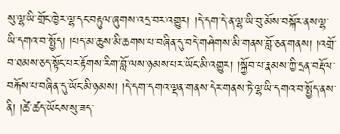སུ་ལྷ་ཡི་གྲོང་ཁྱེར་ལྷ་དང་བརྟུལ་ཞུགས་འདྲ་བར་འགྱུར། །དེ་དག་དེ་ན་ལྷ་ཡི་བུ་མོས་བསྐོར་ནས་ལྷ་ཡི་དགའ་བ་སྤྱོད། །པད་མ་ཆུས་མི་ཆགས་པ་བཞིན་དུ་བདེ་གཤེགས་མི་གནས་བློ་ཅན་གནས། །འགྲོ་བ་ཐམས་ཅད་སྟོང་པར་རྟོགས་རིག་བློ་ལས་ཉམས་པར་ཡོང་མི་འགྱུར། །སྐྱོབ་པ་རྣམས་ཀྱི་དྲན་བརྡོལ་བརྐོས་པ་བཞིན་དུ་ཡོང་མི་ཉམས། །དེ་དག་དགའ་ལྡན་གནས་དེར་གནས་ཏེ་ལྷ་ཡི་དགའ་བ་སྤྱོད་ནས་ནི། །ཚེ་ཚད་ཡོངས་སུ་ཟད་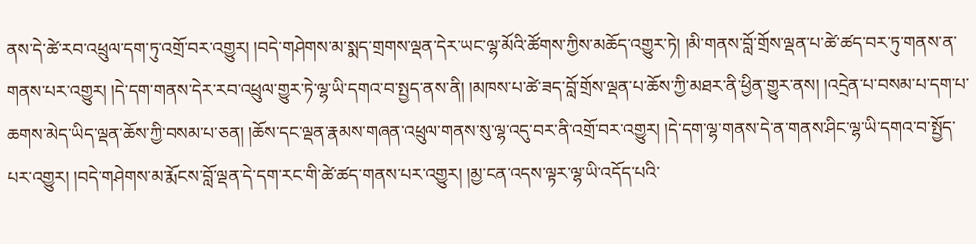ནས་དེ་ཚེ་རབ་འཕྲུལ་དག་ཏུ་འགྲོ་བར་འགྱུར། །བདེ་གཤེགས་མ་སྨད་གྲགས་ལྡན་དེར་ཡང་ལྷ་མོའི་ཚོགས་ཀྱིས་མཆོད་འགྱུར་ཏེ། །མི་གནས་བློ་གྲོས་ལྡན་པ་ཚེ་ཚད་བར་ཏུ་གནས་ན་གནས་པར་འགྱུར། །དེ་དག་གནས་དེར་རབ་འཕྲུལ་གྱུར་ཏེ་ལྷ་ཡི་དགའ་བ་སྤྱད་ནས་ནི། །མཁས་པ་ཚེ་ཟད་བློ་གྲོས་ལྡན་པ་ཆོས་ཀྱི་མཐར་ནི་ཕྱིན་གྱུར་ནས། །འདྲེན་པ་བསམ་པ་དག་པ་ཆགས་མེད་ཡིད་ལྡན་ཆོས་ཀྱི་བསམ་པ་ཅན། །ཆོས་དང་ལྡན་རྣམས་གཞན་འཕྲུལ་གནས་སུ་ལྷ་འདུ་བར་ནི་འགྲོ་བར་འགྱུར། །དེ་དག་ལྷ་གནས་དེ་ན་གནས་ཤིང་ལྷ་ཡི་དགའ་བ་སྤྱོད་པར་འགྱུར། །བདེ་གཤེགས་མ་རྨོངས་བློ་ལྡན་དེ་དག་རང་གི་ཚེ་ཚད་གནས་པར་འགྱུར། །མྱ་ངན་འདས་ལྟར་ལྷ་ཡི་འདོད་པའི་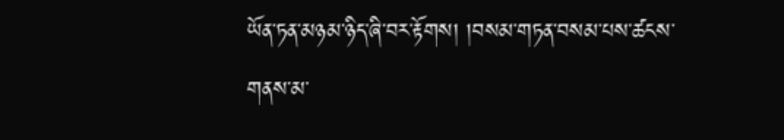ཡོན་ཏན་མཉམ་ཉིད་ཞི་བར་རྟོགས། །བསམ་གཏན་བསམ་པས་ཚངས་གནས་མ་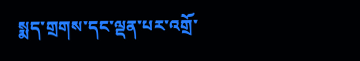སྨད་གྲགས་དང་ལྡན་པར་འགྲོ་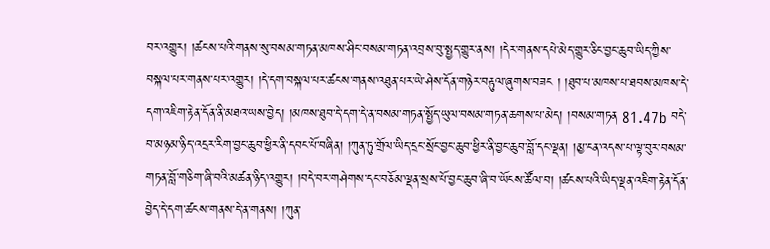བར་འགྱུར། །ཚངས་པའི་གནས་སུ་བསམ་གཏན་མཁས་ཤིང་བསམ་གཏན་འབྲས་བུ་སྤྱད་གྱུར་ནས། །དེར་གནས་དཔེ་མེད་གྱུར་ཅིང་བྱང་ཆུབ་ཡིད་ཀྱིས་བསྐལ་པར་གནས་པར་འགྱུར། །དེ་དག་བསྐལ་པར་ཚངས་གནས་འཐུན་པར་ཡེ་ཤེས་དོན་གཉེར་བརྟུལ་ཞུགས་བཟང ། །ཐུབ་པ་མཁས་པ་ཐབས་མཁས་དེ་དག་འཇིག་རྟེན་དོན་ནི་མཐའ་ཡས་བྱེད། །མཁས་ཐུབ་དེ་དག་དེ་ན་བསམ་གཏན་སྤྱོད་ཡུལ་བསམ་གཏན་ཆགས་པ་མེད། །བསམ་གཏན 81.47b བདེ་བ་མཉམ་ཉིད་འདྲར་རིག་བྱང་ཆུབ་ཕྱིར་ནི་དབང་པོ་བཞིན། །ཀུན་ཏུ་གྲོལ་ཡིད་དྲང་སྲོང་བྱང་ཆུབ་ཕྱིར་ནི་བྱང་ཆུབ་བློ་དང་ལྡན། །མྱ་ངན་འདས་པ་ལྟ་བུར་བསམ་གཏན་བློ་གཅིག་ཞི་བའི་མཚན་ཉིད་འགྱུར། །བདེ་བར་གཤེགས་དང་བཅོམ་ལྡན་སྲས་པོ་བྱང་ཆུབ་ཞི་བ་ཡོངས་ཚོལ་བ། །ཚངས་པའི་ཡིད་ལྡན་འཇིག་རྟེན་དོན་བྱེད་དེ་དག་ཚངས་གནས་དེ་ན་གནས། །ཀུན་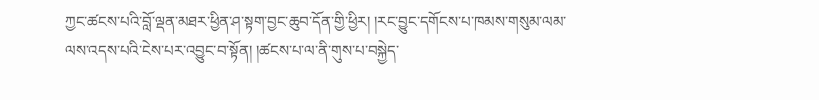ཀྱང་ཚངས་པའི་བློ་ལྡན་མཐར་ཕྱིན་ཤ་སྟག་བྱང་ཆུབ་དོན་གྱི་ཕྱིར། །རང་བྱུང་དགོངས་པ་ཁམས་གསུམ་ལམ་ལས་འདས་པའི་ངེས་པར་འབྱུང་བ་སྟོན། །ཚངས་པ་ལ་ནི་གུས་པ་བསྐྱེད་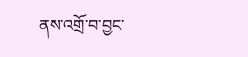ནས་འགྲོ་བ་བྱང་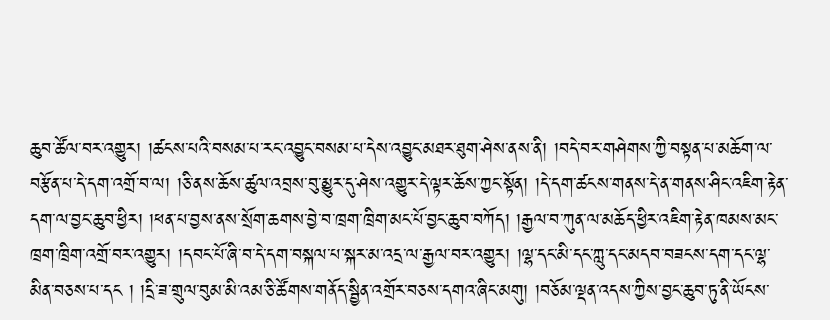ཆུབ་ཚོལ་བར་འགྱུར། །ཚངས་པའི་བསམ་པ་རང་འབྱུང་བསམ་པ་དེས་འབྱུང་མཐར་ཐུག་ཤེས་ནས་ནི། །བདེ་བར་གཤེགས་ཀྱི་བསྟན་པ་མཆོག་ལ་བརྩོན་པ་དེ་དག་འགྲོ་བ་ལ། །ཅི་ནས་ཆོས་ཚུལ་འབྲས་བུ་མྱུར་དུ་ཤེས་འགྱུར་དེ་ལྟར་ཆོས་ཀྱང་སྟོན། །དེ་དག་ཚངས་གནས་དེ་ན་གནས་ཤིང་འཇིག་རྟེན་དག་ལ་བྱང་ཆུབ་ཕྱིར། །ཕན་པ་བྱས་ནས་སྲོག་ཆགས་བྱེ་བ་ཁྲག་ཁྲིག་མང་པོ་བྱང་ཆུབ་བཀོད། །རྒྱལ་བ་ཀུན་ལ་མཆོད་ཕྱིར་འཇིག་རྟེན་ཁམས་མང་ཁྲག་ཁྲིག་འགྲོ་བར་འགྱུར། །དབང་པོ་ཞི་བ་དེ་དག་བསྐལ་པ་སྐར་མ་འདྲ་ལ་རྒྱལ་བར་འགྱུར། །ལྷ་དང་མི་དང་ཀླུ་དང་མདབ་བཟངས་དག་དང་ལྷ་མིན་བཅས་པ་དང ། །དྲི་ཟ་གྲུལ་བུམ་མི་འམ་ཅི་ཚོགས་གནོད་སྦྱིན་འགྲོར་བཅས་དགའ་ཞིང་མགུ། །བཅོམ་ལྡན་འདས་ཀྱིས་བྱང་ཆུབ་ཏུ་ནི་ཡོངས་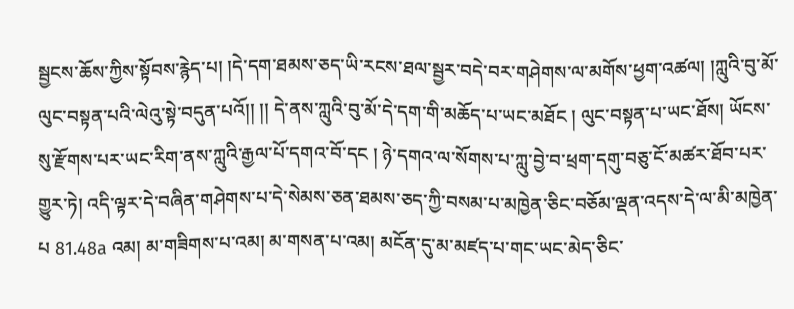སྦྱངས་ཆོས་ཀྱིས་སྟོབས་རྙེད་པ། །དེ་དག་ཐམས་ཅད་ཡི་རངས་ཐལ་སྦྱར་བདེ་བར་གཤེགས་ལ་མགོས་ཕྱག་འཚལ། །ཀླུའི་བུ་མོ་ལུང་བསྟན་པའི་ལེའུ་སྟེ་བདུན་པའོ།། །། དེ་ནས་ཀླུའི་བུ་མོ་དེ་དག་གི་མཆོད་པ་ཡང་མཐོང ། ལུང་བསྟན་པ་ཡང་ཐོས། ཡོངས་སུ་རྫོགས་པར་ཡང་རིག་ནས་ཀླུའི་རྒྱལ་པོ་དགའ་བོ་དང ། ཉེ་དགའ་ལ་སོགས་པ་ཀླུ་བྱེ་བ་ཕྲག་དགུ་བཅུ་ངོ་མཚར་ཐོབ་པར་གྱུར་ཏེ། འདི་ལྟར་དེ་བཞིན་གཤེགས་པ་དེ་སེམས་ཅན་ཐམས་ཅད་ཀྱི་བསམ་པ་མཁྱེན་ཅིང་བཅོམ་ལྡན་འདས་དེ་ལ་མི་མཁྱེན་པ 81.48a འམ། མ་གཟིགས་པ་འམ། མ་གསན་པ་འམ། མངོན་དུ་མ་མཛད་པ་གང་ཡང་མེད་ཅིང་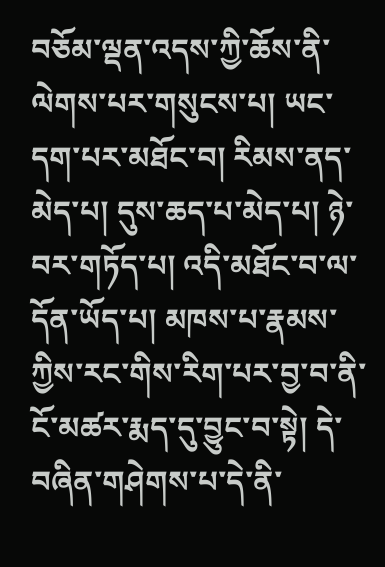བཅོམ་ལྡན་འདས་ཀྱི་ཆོས་ནི་ལེགས་པར་གསུངས་པ། ཡང་དག་པར་མཐོང་བ། རིམས་ནད་མེད་པ། དུས་ཆད་པ་མེད་པ། ཉེ་བར་གཏོད་པ། འདི་མཐོང་བ་ལ་དོན་ཡོད་པ། མཁས་པ་རྣམས་ཀྱིས་རང་གིས་རིག་པར་བྱ་བ་ནི་ངོ་མཚར་རྨད་དུ་བྱུང་བ་སྟེ། དེ་བཞིན་གཤེགས་པ་དེ་ནི་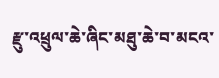རྫུ་འཕྲུལ་ཆེ་ཞིང་མཐུ་ཆེ་བ་མངའ་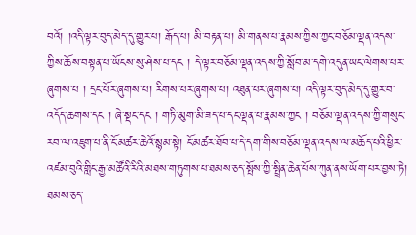བའོ། །འདི་ལྟར་བུད་མེད་དུ་གྱུར་པ། རྒོད་པ། མི་བརྟན་པ། མི་གནས་པ་རྣམས་ཀྱིས་ཀྱང་བཅོམ་ལྡན་འདས་ཀྱིས་ཆོས་བསྟན་པ་ཡོངས་སུ་ཤེས་པ་དང ། དེ་ལྟར་བཅོམ་ལྡན་འདས་ཀྱི་སློབ་མ་དགེ་འདུན་ཡང་ལེགས་པར་ཞུགས་པ ། དྲང་པོར་ཞུགས་པ། རིགས་པར་ཞུགས་པ། འཐུན་པར་ཞུགས་པ། འདི་ལྟར་བུད་མེད་དུ་གྱུར་བ་འདོད་ཆགས་དང ། ཞེ་སྡང་དང ། གཏི་མུག་མི་ཟད་པ་དང་ལྡན་པ་རྣམས་ཀྱང ། བཅོམ་ལྡན་འདས་ཀྱི་གསུང་རབ་ལ་འཇུག་པ་ནི་ངོ་མཚར་ཆེའོ་སྙམ་སྟེ། ངོ་མཚར་ཐོབ་པ་དེ་དག་གིས་བཅོམ་ལྡན་འདས་ལ་མཆོད་པའི་ཕྱིར་འཛམ་བུའི་གླིང་རྒྱ་མཚོའི་རིའི་མཐས་གཏུགས་པ་ཐམས་ཅད་སྤོས་ཀྱི་སྤྲིན་ཆེན་པོས་ཀུན་ནས་ཡོག་པར་བྱས་ཏེ། ཐམས་ཅད་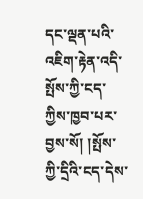དང་ལྡན་པའི་འཇིག་རྟེན་འདི་སྤོས་ཀྱི་ངད་ཀྱིས་ཁྱབ་པར་བྱས་སོ། །སྤོས་ཀྱི་དྲིའི་ངད་དེས་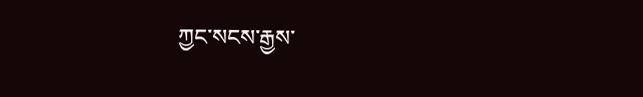ཀྱང་སངས་རྒྱས་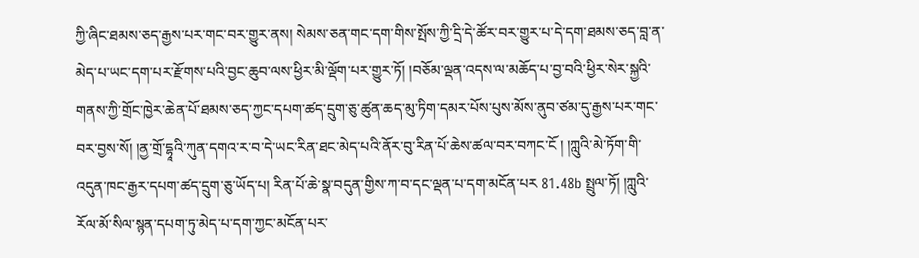ཀྱི་ཞིང་ཐམས་ཅད་རྒྱས་པར་གང་བར་གྱུར་ནས། སེམས་ཅན་གང་དག་གིས་སྤོས་ཀྱི་དྲི་དེ་ཚོར་བར་གྱུར་པ་དེ་དག་ཐམས་ཅད་བླ་ན་མེད་པ་ཡང་དག་པར་རྫོགས་པའི་བྱང་ཆུབ་ལས་ཕྱིར་མི་ལྡོག་པར་གྱུར་ཏོ། །བཅོམ་ལྡན་འདས་ལ་མཆོད་པ་བྱ་བའི་ཕྱིར་སེར་སྐྱའི་གནས་ཀྱི་གྲོང་ཁྱེར་ཆེན་པོ་ཐམས་ཅད་ཀྱང་དཔག་ཚད་དྲུག་ཅུ་ཚུན་ཆད་མུ་ཏིག་དམར་པོས་པུས་མོས་ནུབ་ཙམ་དུ་རྒྱས་པར་གང་བར་བྱས་སོ། །ནྱ་གྲོ་དྷཱའི་ཀུན་དགའ་ར་བ་དེ་ཡང་རིན་ཐང་མེད་པའི་ནོར་བུ་རིན་པོ་ཆེས་ཚལ་བར་བཀང་ངོ ། །ཀླུའི་མེ་ཏོག་གི་འདུན་ཁང་རྒྱར་དཔག་ཚད་དྲུག་ཅུ་ཡོད་པ། རིན་པོ་ཆེ་སྣ་བདུན་གྱིས་ཀ་བ་དང་ལྡན་པ་དག་མངོན་པར 81.48b སྤྲུལ་ཏོ། །ཀླུའི་རོལ་མོ་སིལ་སྙན་དཔག་ཏུ་མེད་པ་དག་ཀྱང་མངོན་པར་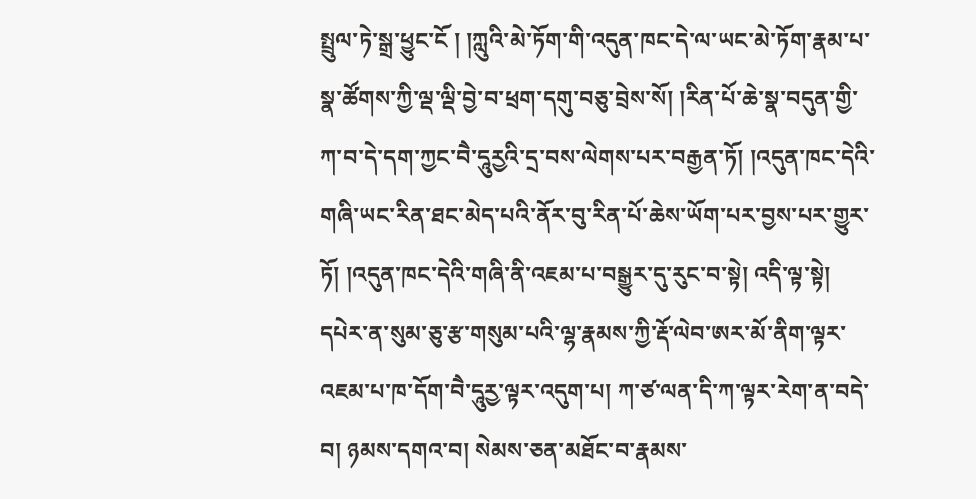སྤྲུལ་ཏེ་སྒྲ་ཕྱུང་ངོ ། །ཀླུའི་མེ་ཏོག་གི་འདུན་ཁང་དེ་ལ་ཡང་མེ་ཏོག་རྣམ་པ་སྣ་ཚོགས་ཀྱི་ལྡ་ལྡི་བྱེ་བ་ཕྲག་དགུ་བཅུ་བྲེས་སོ། །རིན་པོ་ཆེ་སྣ་བདུན་གྱི་ཀ་བ་དེ་དག་ཀྱང་བཻ་དཱུརྱའི་དྲ་བས་ལེགས་པར་བརྒྱན་ཏོ། །འདུན་ཁང་དེའི་གཞི་ཡང་རིན་ཐང་མེད་པའི་ནོར་བུ་རིན་པོ་ཆེས་ཡོག་པར་བྱས་པར་གྱུར་ཏོ། །འདུན་ཁང་དེའི་གཞི་ནི་འཇམ་པ་བསྒྱུར་དུ་རུང་བ་སྟེ། འདི་ལྟ་སྟེ། དཔེར་ན་སུམ་ཅུ་རྩ་གསུམ་པའི་ལྷ་རྣམས་ཀྱི་རྡོ་ལེབ་ཨར་མོ་ནིག་ལྟར་འཇམ་པ་ཁ་དོག་བཻ་དཱུརྱ་ལྟར་འདུག་པ། ཀ་ཙ་ལན་དི་ཀ་ལྟར་རེག་ན་བདེ་བ། ཉམས་དགའ་བ། སེམས་ཅན་མཐོང་བ་རྣམས་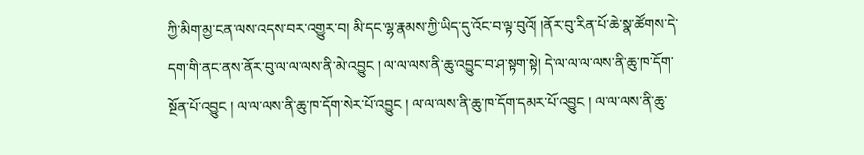ཀྱི་མིག་མྱ་ངན་ལས་འདས་བར་འགྱུར་བ། མི་དང་ལྷ་རྣམས་ཀྱི་ཡིད་དུ་འོང་བ་ལྟ་བུའོ། །ནོར་བུ་རིན་པོ་ཆེ་སྣ་ཚོགས་དེ་དག་གི་ནང་ནས་ནོར་བུ་ལ་ལ་ལས་ནི་མེ་འབྱུང ། ལ་ལ་ལས་ནི་ཆུ་འབྱུང་བ་ཤ་སྟག་སྟེ། དེ་ལ་ལ་ལ་ལས་ནི་ཆུ་ཁ་དོག་སྔོན་པོ་འབྱུང ། ལ་ལ་ལས་ནི་ཆུ་ཁ་དོག་སེར་པོ་འབྱུང ། ལ་ལ་ལས་ནི་ཆུ་ཁ་དོག་དམར་པོ་འབྱུང ། ལ་ལ་ལས་ནི་ཆུ་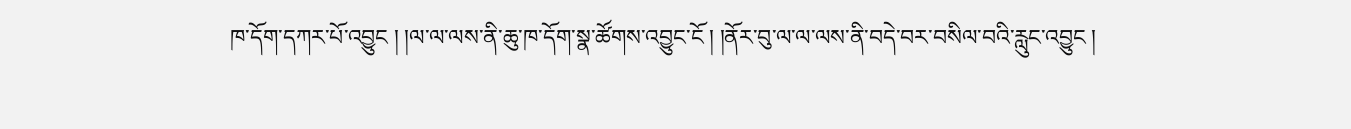ཁ་དོག་དཀར་པོ་འབྱུང ། །ལ་ལ་ལས་ནི་ཆུ་ཁ་དོག་སྣ་ཚོགས་འབྱུང་ངོ ། །ནོར་བུ་ལ་ལ་ལས་ནི་བདེ་བར་བསིལ་བའི་རླུང་འབྱུང །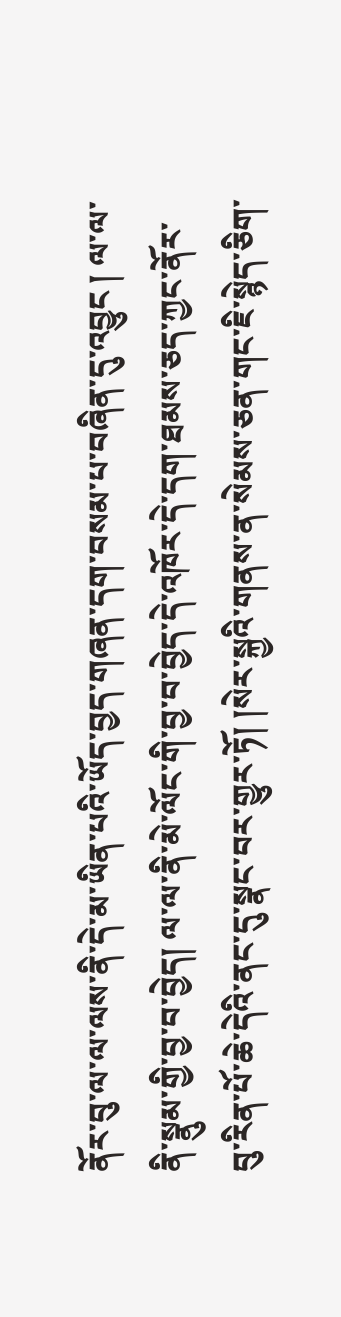ནོར་བུ་ལ་ལ་ལས་ནི་དེ་མ་ཡིན་པའི་ཡོད་བྱད་གཞན་དག་བསམ་པ་བཞིན་དུ་འབྱུང ། ལ་ལ་ནི་སྣུམ་གྱི་བྱ་བ་བྱེད། ལ་ལ་ནི་མེ་ལོང་གི་བྱ་བ་བྱེད་དེ་འཁོར་དེ་དག་ཐམས་ཅད་ཀྱང་ནོར་བུ་རིན་པོ་ཆེ་དེའི་ནང་དུ་སྣང་བར་གྱུར་ཏོ། །སེར་སྐྱའི་གནས་ན་སེམས་ཅན་གང་ཇི་སྙེད་ཅིག་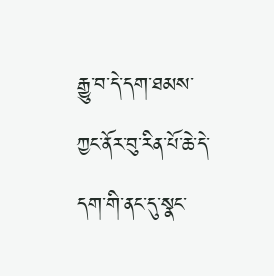རྒྱུ་བ་དེ་དག་ཐམས་ཀྱང་ནོར་བུ་རིན་པོ་ཆེ་དེ་དག་གི་ནང་དུ་སྣང་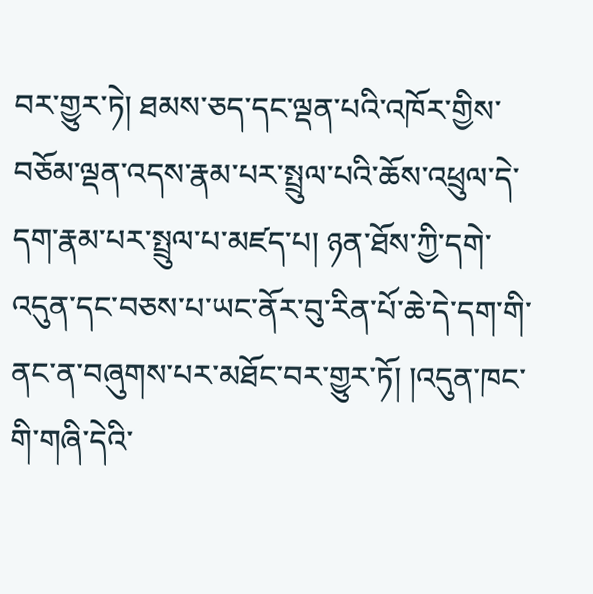བར་གྱུར་ཏེ། ཐམས་ཅད་དང་ལྡན་པའི་འཁོར་གྱིས་བཅོམ་ལྡན་འདས་རྣམ་པར་སྤྲུལ་པའི་ཆོས་འཕྲུལ་དེ་དག་རྣམ་པར་སྤྲུལ་པ་མཛད་པ། ཉན་ཐོས་ཀྱི་དགེ་འདུན་དང་བཅས་པ་ཡང་ནོར་བུ་རིན་པོ་ཆེ་དེ་དག་གི་ནང་ན་བཞུགས་པར་མཐོང་བར་གྱུར་ཏོ། །འདུན་ཁང་གི་གཞི་དེའི་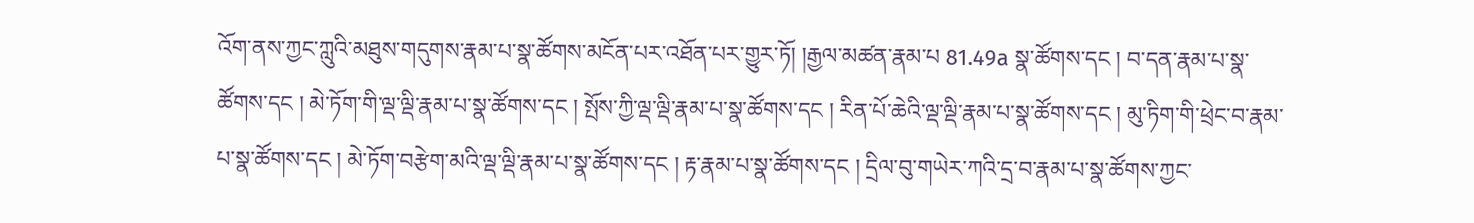འོག་ནས་ཀྱང་ཀླུའི་མཐུས་གདུགས་རྣམ་པ་སྣ་ཚོགས་མངོན་པར་འཐོན་པར་གྱུར་ཏོ། །རྒྱལ་མཚན་རྣམ་པ 81.49a སྣ་ཚོགས་དང ། བ་དན་རྣམ་པ་སྣ་ཚོགས་དང ། མེ་ཏོག་གི་ལྡ་ལྡི་རྣམ་པ་སྣ་ཚོགས་དང ། སྤོས་ཀྱི་ལྡ་ལྡི་རྣམ་པ་སྣ་ཚོགས་དང ། རིན་པོ་ཆེའི་ལྡ་ལྡི་རྣམ་པ་སྣ་ཚོགས་དང ། མུ་ཏིག་གི་ཕྲེང་བ་རྣམ་པ་སྣ་ཚོགས་དང ། མེ་ཏོག་བརྩེག་མའི་ལྡ་ལྡི་རྣམ་པ་སྣ་ཚོགས་དང ། རྟ་རྣམ་པ་སྣ་ཚོགས་དང ། དྲིལ་བུ་གཡེར་ཀའི་དྲ་བ་རྣམ་པ་སྣ་ཚོགས་ཀྱང་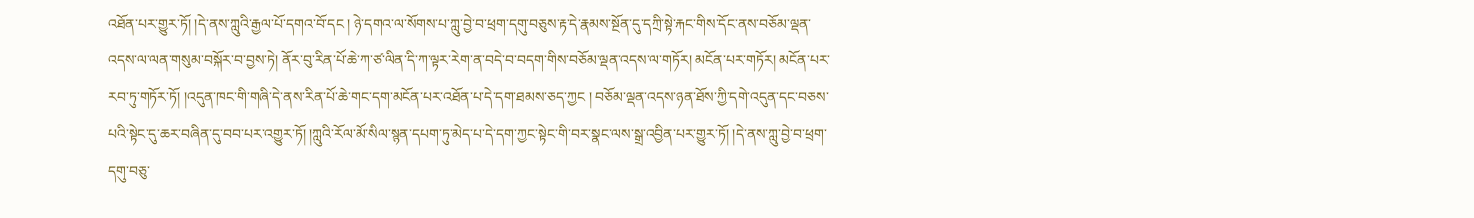འཐོན་པར་གྱུར་ཏོ། །དེ་ནས་ཀླུའི་རྒྱལ་པོ་དགའ་བོ་དང ། ཉེ་དགའ་ལ་སོགས་པ་ཀླུ་བྱེ་བ་ཕྲག་དགུ་བཅུས་རྟ་དེ་རྣམས་སྔོན་དུ་དཀྲི་སྟེ་རྐང་གིས་དོང་ནས་བཅོམ་ལྡན་འདས་ལ་ལན་གསུམ་བསྐོར་བ་བྱས་ཏེ། ནོར་བུ་རིན་པོ་ཆེ་ཀ་ཙ་ལིན་དི་ཀ་ལྟར་རེག་ན་བདེ་བ་བདག་གིས་བཅོམ་ལྡན་འདས་ལ་གཏོར། མངོན་པར་གཏོར། མངོན་པར་རབ་ཏུ་གཏོར་ཏོ། །འདུན་ཁང་གི་གཞི་དེ་ནས་རིན་པོ་ཆེ་གང་དག་མངོན་པར་འཐོན་པ་དེ་དག་ཐམས་ཅད་ཀྱང ། བཅོམ་ལྡན་འདས་ཉན་ཐོས་ཀྱི་དགེ་འདུན་དང་བཅས་པའི་སྟེང་དུ་ཆར་བཞིན་དུ་བབ་པར་འགྱུར་ཏོ། །ཀླུའི་རོལ་མོ་སིལ་སྙན་དཔག་ཏུ་མེད་པ་དེ་དག་ཀྱང་སྟེང་གི་བར་སྣང་ལས་སྒྲ་འབྱིན་པར་གྱུར་ཏོ། །དེ་ནས་ཀླུ་བྱེ་བ་ཕྲག་དགུ་བཅུ་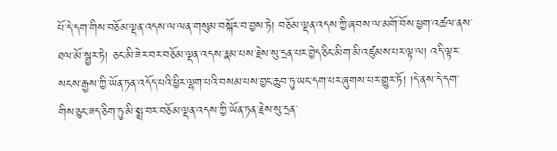པོ་དེ་དག་གིས་བཅོམ་ལྡན་འདས་ལ་ལན་གསུམ་བསྐོར་བ་བྱས་ཏེ། བཅོམ་ལྡན་འདས་ཀྱི་ཞབས་ལ་མགོ་བོས་ཕྱག་འཚལ་ནས་ཐལ་མོ་སྦྱར་ཏེ། ཅང་མི་ཟེར་བར་བཅོམ་ལྡན་འདས་རྣམ་པས་རྗེས་སུ་དྲན་པར་བྱེད་ཅིང་མིག་མི་འཛུམས་པར་ལྟ་ལ། འདི་ལྟར་སངས་རྒྱས་ཀྱི་ཡོན་ཏན་འདོད་པའི་ཕྱིར་ལྷག་པའི་བསམ་པས་བྱང་ཆུབ་ཏུ་ཡང་དག་པར་ཞུགས་པར་གྱུར་ཏོ། །དེ་ནས་དེ་དག་གིས་ཅུང་ཟད་ཅིག་ཏུ་མི་སྨྲ་བར་བཅོམ་ལྡན་འདས་ཀྱི་ཡོན་ཏན་རྗེས་སུ་དྲན་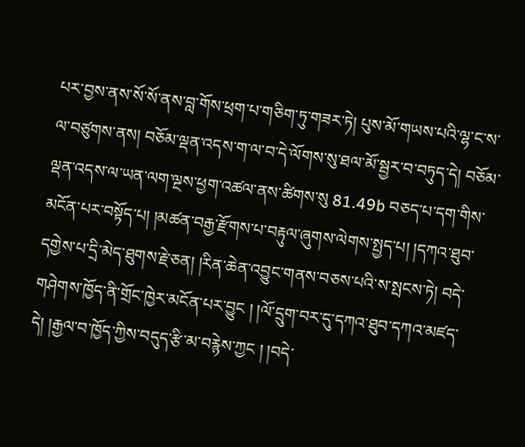པར་བྱས་ནས་སོ་སོ་ནས་བླ་གོས་ཕྲག་པ་གཅིག་ཏུ་གཟར་ཏེ། པུས་མོ་གཡས་པའི་ལྷ་ང་ས་ལ་བཙུགས་ནས། བཅོམ་ལྡན་འདས་ག་ལ་བ་དེ་ལོགས་སུ་ཐལ་མོ་སྦྱར་བ་བཏུད་དེ། བཅོམ་ལྡན་འདས་ལ་ཡན་ལག་ལྔས་ཕྱག་འཚལ་ནས་ཚིགས་སུ 81.49b བཅད་པ་དག་གིས་མངོན་པར་བསྟོད་པ། །མཚན་བརྒྱ་རྫོགས་པ་བརྟུལ་ཞུགས་ལེགས་སྤྱད་པ། །དཀའ་ཐུབ་དགྱེས་པ་དྲི་མེད་ཐུགས་རྗེ་ཅན། །རིན་ཆེན་འབྱུང་གནས་བཅས་པའི་ས་སྤངས་ཏེ། བདེ་གཤེགས་ཁྱོད་ནི་གྲོང་ཁྱེར་མངོན་པར་བྱུང ། །ལོ་དྲུག་བར་དུ་དཀའ་ཐུབ་དཀའ་མཛད་དེ། །རྒྱལ་བ་ཁྱོད་ཀྱིས་བདུད་རྩི་མ་བརྙེས་ཀྱང ། །བདེ་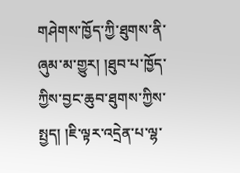གཤེགས་ཁྱོད་ཀྱི་ཐུགས་ནི་ཞུམ་མ་གྱུར། །ཐུབ་པ་ཁྱོད་ཀྱིས་བྱང་ཆུབ་ཐུགས་ཀྱིས་སྤྱད། །ཇི་ལྟར་འདྲེན་པ་ལྷ་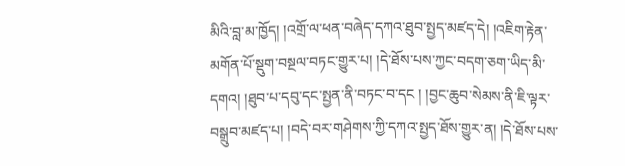མིའི་བླ་མ་ཁྱོད། །འགྲོ་ལ་ཕན་བཞེད་དཀའ་ཐུབ་སྤྱད་མཛད་དེ། །འཇིག་རྟེན་མགོན་པོ་སྡུག་བསྔལ་བཏང་གྱུར་པ། །དེ་ཐོས་པས་ཀྱང་བདག་ཅག་ཡིད་མི་དགའ། །ཐུབ་པ་དབུ་དང་སྤྱན་ནི་བཏང་བ་དང ། །བྱང་ཆུབ་སེམས་ནི་ཇི་ལྟར་བསྒྲུབ་མཛད་པ། །བདེ་བར་གཤེགས་ཀྱི་དཀའ་སྤྱད་ཐོས་གྱུར་ན། །དེ་ཐོས་པས་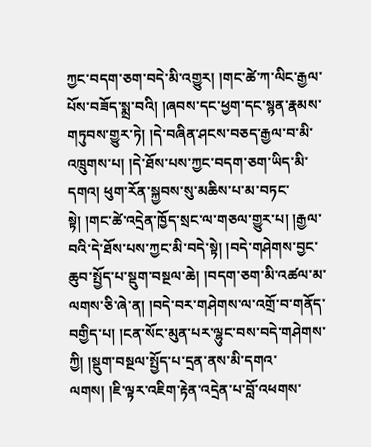ཀྱང་བདག་ཅག་བདེ་མི་འགྱུར། །གང་ཚེ་ཀ་ལིང་རྒྱལ་པོས་བཟོད་སྨྲ་བའི། །ཞབས་དང་ཕྱག་དང་སྙན་རྣམས་གཏུབས་གྱུར་ཏེ། །དེ་བཞིན་ཤངས་བཅད་རྒྱལ་བ་མི་འཁྲུགས་པ། །དེ་ཐོས་པས་ཀྱང་བདག་ཅག་ཡིད་མི་དགའ། ཕུག་རོན་སྐྱབས་སུ་མཆིས་པ་མ་བཏང་སྟེ། །གང་ཚེ་འདྲེན་ཁྱོད་སྲང་ལ་གཅལ་གྱུར་པ། །རྒྱལ་བའི་དེ་ཐོས་པས་ཀྱང་མི་བདེ་སྟེ། །བདེ་གཤེགས་བྱང་ཆུབ་སྤྱོད་པ་སྡུག་བསྔལ་ཆེ། །བདག་ཅག་མི་འཚལ་མ་ལགས་ཅི་ཞེ་ན། །བདེ་བར་གཤེགས་ལ་འགྲོ་བ་གནོད་བགྱིད་པ། །ངན་སོང་མུན་པར་ལྷུང་བས་བདེ་གཤེགས་ཀྱི། །སྡུག་བསྔལ་སྤྱོད་པ་དྲན་ནས་མི་དགའ་ལགས། །ཇི་ལྟར་འཇིག་རྟེན་འདྲེན་པ་བློ་འཕགས་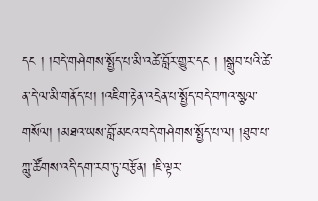དང ། །བདེ་གཤེགས་སྤྱོད་པ་མི་འཚེ་བློར་གྱུར་དང ། །སྒྲུབ་པའི་ཚེ་ན་དེ་ལ་མི་གནོད་པ། །འཇིག་རྟེན་འདྲེན་པ་སྤྱོད་བདེ་བཀའ་སྩལ་གསོལ། །མཐའ་ཡས་བློ་མངའ་བདེ་གཤེགས་སྤྱོད་པ་ལ། །ཐུབ་པ་ཀླུ་ཚོགས་འདི་དག་རབ་ཏུ་བརྩོན། །ཇི་ལྟར་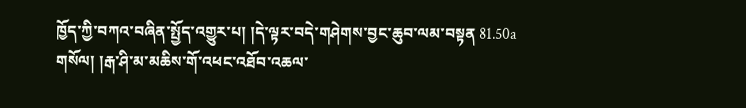ཁྱོད་ཀྱི་བཀའ་བཞིན་སྤྱོད་འགྱུར་པ། །དེ་ལྟར་བདེ་གཤེགས་བྱང་ཆུབ་ལམ་བསྟན 81.50a གསོལ། །རྒ་ཤི་མ་མཆིས་གོ་འཕང་འཐོབ་འཆལ་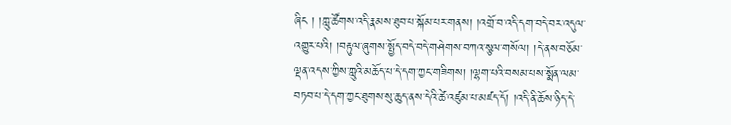ཞིང ། །ཀླུ་ཚོགས་འདི་རྣམས་ཐུབ་པ་སྐོམ་པར་གནས། །འགྲོ་བ་འདི་དག་བདེ་བར་འདུལ་འགྱུར་པའི། །བརྟུལ་ཞུགས་སྤྱོད་བདེ་བདེ་གཤེགས་བཀའ་སྩལ་གསོལ། །དེ་ནས་བཅོམ་ལྡན་འདས་ཀྱིས་ཀླུའི་མཆོད་པ་དེ་དག་ཀྱང་གཟིགས། །ལྷག་པའི་བསམ་པས་སྨོན་ལམ་བཏབ་པ་དེ་དག་ཀྱང་ཐུགས་སུ་ཆུད་ནས་དེའི་ཚེ་འཛུམ་པ་མཛད་དོ། །འདི་ནི་ཆོས་ཉིད་དེ་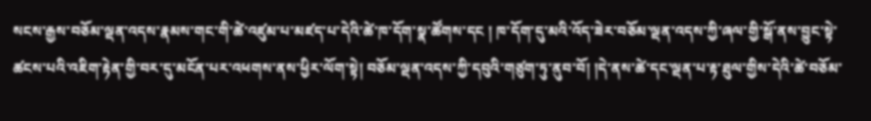སངས་རྒྱས་བཅོམ་ལྡན་འདས་རྣམས་གང་གི་ཚེ་འཛུམ་པ་མཛད་པ་དེའི་ཚེ་ཁ་དོག་སྣ་ཚོགས་དང ། ཁ་དོག་དུ་མའི་འོད་ཟེར་བཅོམ་ལྡན་འདས་ཀྱི་ཞལ་གྱི་སྒོ་ནས་བྱུང་སྟེ་ཚངས་པའི་འཇིག་རྟེན་གྱི་བར་དུ་མངོན་པར་འཕགས་ནས་ཕྱིར་ལོག་སྟེ། བཅོམ་ལྡན་འདས་ཀྱི་དབུའི་གཙུག་ཏུ་ནུབ་བོ། །དེ་ནས་ཚེ་དང་ལྡན་པ་རྟ་ཐུལ་གྱིས་དེའི་ཚེ་བཅོམ་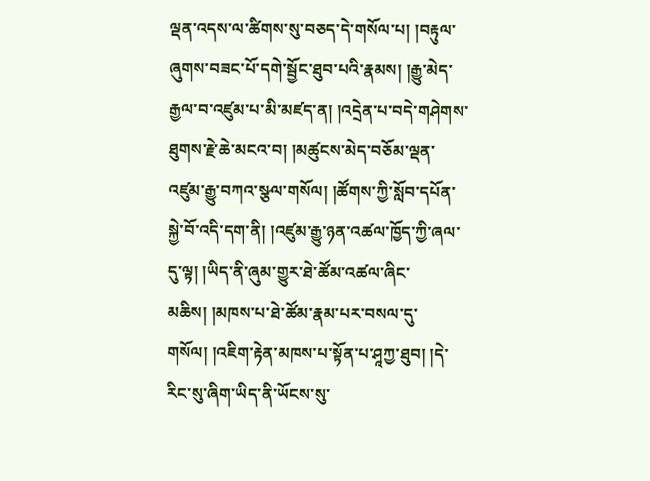ལྡན་འདས་ལ་ཚིགས་སུ་བཅད་དེ་གསོལ་པ། །བརྟུལ་ཞུགས་བཟང་པོ་དགེ་སྦྱོང་ཐུབ་པའི་རྣམས། །རྒྱུ་མེད་རྒྱལ་བ་འཛུམ་པ་མི་མཛད་ན། །འདྲེན་པ་བདེ་གཤེགས་ཐུགས་རྗེ་ཆེ་མངའ་བ། །མཚུངས་མེད་བཅོམ་ལྡན་འཛུམ་རྒྱུ་བཀའ་སྩལ་གསོལ། །ཚོགས་ཀྱི་སློབ་དཔོན་སྐྱེ་བོ་འདི་དག་ནི། །འཛུམ་རྒྱུ་ཉན་འཚལ་ཁྱོད་ཀྱི་ཞལ་དུ་ལྟ། །ཡིད་ནི་ཞུམ་གྱུར་ཐེ་ཚོམ་འཚལ་ཞིང་མཆིས། །མཁས་པ་ཐེ་ཚོམ་རྣམ་པར་བསལ་དུ་གསོལ། །འཇིག་རྟེན་མཁས་པ་སྟོན་པ་ཤཱཀྱ་ཐུབ། །དེ་རིང་སུ་ཞིག་ཡིད་ནི་ཡོངས་སུ་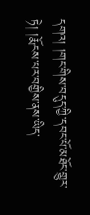དགའ། །གང་གིས་བདུད་ཀྱི་དབང་པོ་མཐོང་གྱུར་ཏེ། །རྨོངས་པར་བགྱིས་ནས་ཡིད་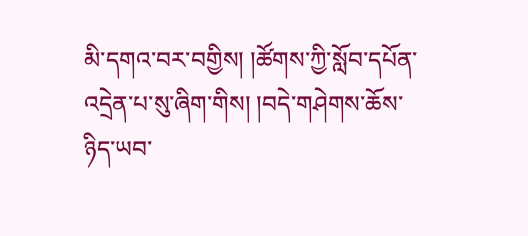མི་དགའ་བར་བགྱིས། །ཚོགས་ཀྱི་སློབ་དཔོན་འདྲེན་པ་སུ་ཞིག་གིས། །བདེ་གཤེགས་ཆོས་ཉིད་ཡབ་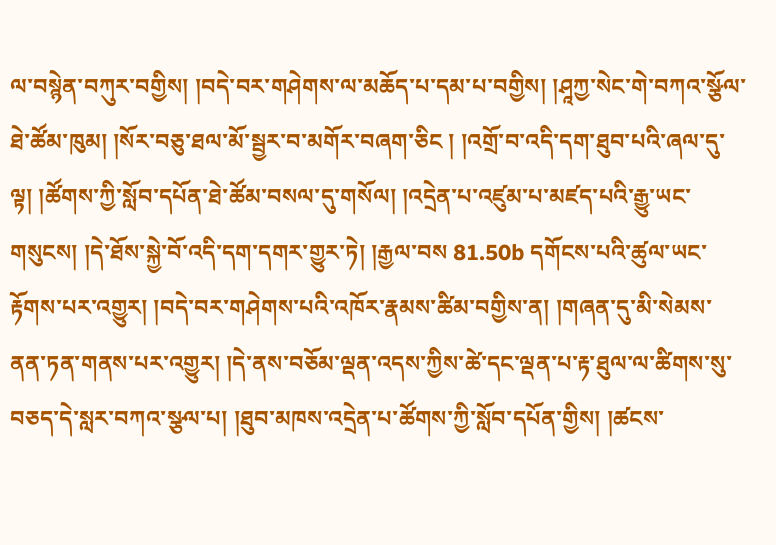ལ་བསྙེན་བཀུར་བགྱིས། །བདེ་བར་གཤེགས་ལ་མཆོད་པ་དམ་པ་བགྱིས། །ཤཱཀྱ་སེང་གེ་བཀའ་སྩོལ་ཐེ་ཚོམ་ཁུམ། །སོར་བཅུ་ཐལ་མོ་སྦྱར་བ་མགོར་བཞག་ཅིང ། །འགྲོ་བ་འདི་དག་ཐུབ་པའི་ཞལ་དུ་ལྟ། །ཚོགས་ཀྱི་སློབ་དཔོན་ཐེ་ཚོམ་བསལ་དུ་གསོལ། །འདྲེན་པ་འཛུམ་པ་མཛད་པའི་རྒྱུ་ཡང་གསུངས། །དེ་ཐོས་སྐྱེ་བོ་འདི་དག་དགར་གྱུར་ཏེ། །རྒྱལ་བས 81.50b དགོངས་པའི་ཚུལ་ཡང་རྟོགས་པར་འགྱུར། །བདེ་བར་གཤེགས་པའི་འཁོར་རྣམས་ཚིམ་བགྱིས་ན། །གཞན་དུ་མི་སེམས་ནན་ཏན་གནས་པར་འགྱུར། །དེ་ནས་བཅོམ་ལྡན་འདས་ཀྱིས་ཚེ་དང་ལྡན་པ་རྟ་ཐུལ་ལ་ཚིགས་སུ་བཅད་དེ་སླར་བཀའ་སྩལ་པ། །ཐུབ་མཁས་འདྲེན་པ་ཚོགས་ཀྱི་སློབ་དཔོན་གྱིས། །ཚངས་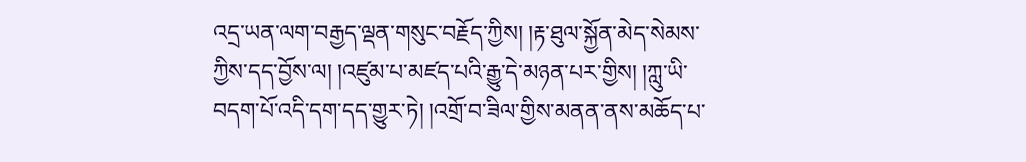འདྲ་ཡན་ལག་བརྒྱད་ལྡན་གསུང་བརྗོད་ཀྱིས། །རྟ་ཐུལ་སྐྱོན་མེད་སེམས་ཀྱིས་དད་བྱོས་ལ། །འཛུམ་པ་མཛད་པའི་རྒྱུ་དེ་མཉན་པར་གྱིས། །ཀླུ་ཡི་བདག་པོ་འདི་དག་དད་གྱུར་ཏེ། །འགྲོ་བ་ཟིལ་གྱིས་མནན་ནས་མཆོད་པ་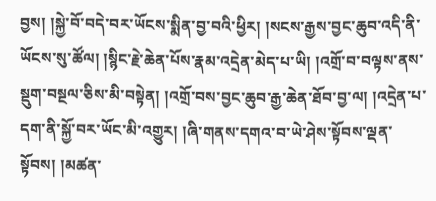བྱས། །སྐྱེ་བོ་བདེ་བར་ཡོངས་སྨིན་བྱ་བའི་ཕྱིར། །སངས་རྒྱས་བྱང་ཆུབ་འདི་ནི་ཡོངས་སུ་ཚོལ། །སྙིང་རྗེ་ཆེན་པོས་རྣམ་འདྲེན་མེད་པ་ཡི། །འགྲོ་བ་བལྟས་ནས་སྡུག་བསྔལ་ཅིས་མི་བསྟེན། །འགྲོ་བས་བྱང་ཆུབ་རྒྱ་ཆེན་ཐོབ་བྱ་ལ། །འདྲེན་པ་དག་ནི་སྐྱོ་བར་ཡོང་མི་འགྱུར། །ཞི་གནས་དགའ་བ་ཡེ་ཤེས་སྟོབས་ལྡན་སྟོབས། །མཚན་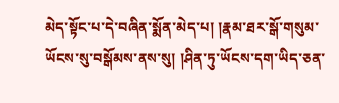མེད་སྟོང་པ་དེ་བཞིན་སྨོན་མེད་པ། །རྣམ་ཐར་སྒོ་གསུམ་ཡོངས་སུ་བསྒོམས་ནས་སུ། །ཤིན་ཏུ་ཡོངས་དག་ཡིད་ཅན་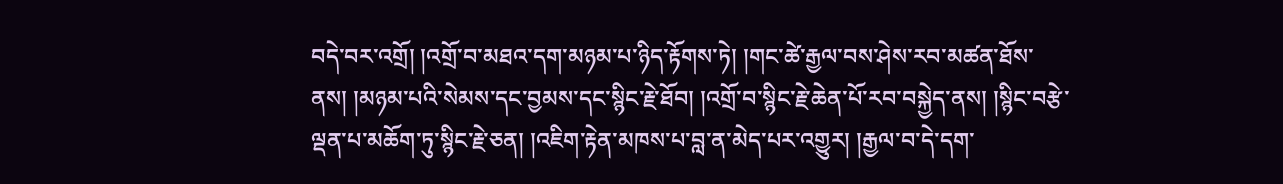བདེ་བར་འགྲོ། །འགྲོ་བ་མཐའ་དག་མཉམ་པ་ཉིད་རྟོགས་ཏེ། །གང་ཚེ་རྒྱལ་བས་ཤེས་རབ་མཚན་ཐོས་ནས། །མཉམ་པའི་སེམས་དང་བྱམས་དང་སྙིང་རྗེ་ཐོབ། །འགྲོ་བ་སྙིང་རྗེ་ཆེན་པོ་རབ་བསྐྱེད་ནས། །སྙིང་བརྩེ་ལྡན་པ་མཆོག་ཏུ་སྙིང་རྗེ་ཅན། །འཇིག་རྟེན་མཁས་པ་བླ་ན་མེད་པར་འགྱུར། །རྒྱལ་བ་དེ་དག་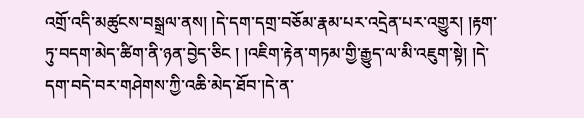འགྲོ་འདི་མཚུངས་བསྒྲལ་ནས། །དེ་དག་དགྲ་བཅོམ་རྣམ་པར་འདྲེན་པར་འགྱུར། །རྟག་ཏུ་བདག་མེད་ཚིག་ནི་ཉན་བྱེད་ཅིང ། །འཇིག་རྟེན་གཏམ་གྱི་རྒྱུད་ལ་མི་འཇུག་སྟེ། །དེ་དག་བདེ་བར་གཤེགས་ཀྱི་འཆི་མེད་ཐོབ་།དེ་ན་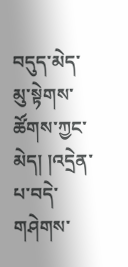བདུད་མེད་མུ་སྟེགས་ཚོགས་ཀྱང་མེད། །འདྲེན་པ་བདེ་གཤེགས་